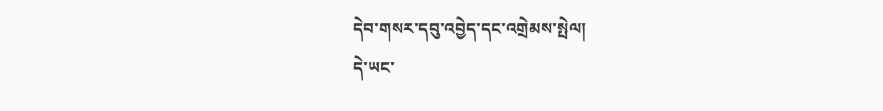དེབ་གསར་དབུ་འབྱེད་དང་འགྲེམས་སྤེལ།
དེ་ཡང་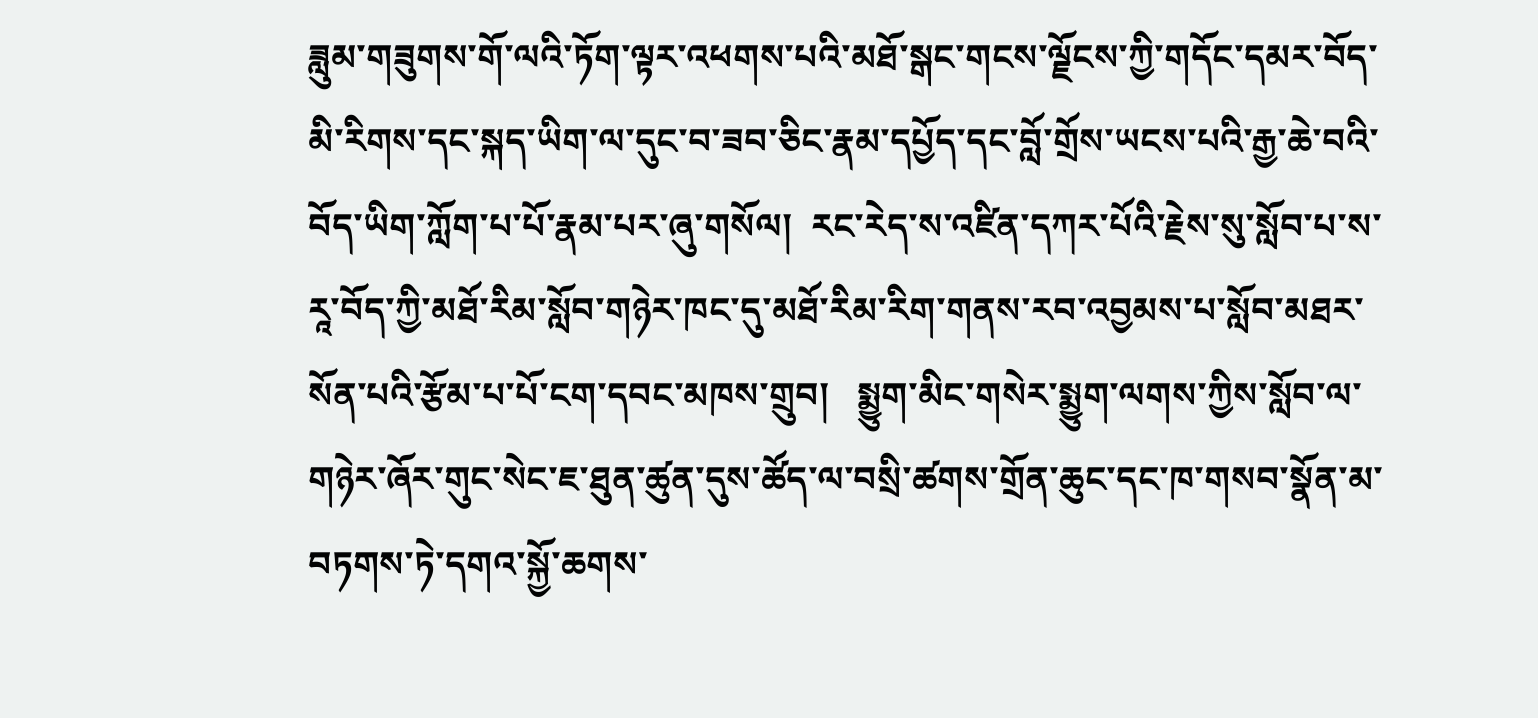ཟླུམ་གཟུགས་གོ་ལའི་ཏོག་ལྟར་འཕགས་པའི་མཐོ་སྒང་གངས་ལྗོངས་ཀྱི་གདོང་དམར་བོད་མི་རིགས་དང་སྐད་ཡིག་ལ་དུང་བ་ཟབ་ཅིང་རྣམ་དཔྱོད་དང་བློ་གྲོས་ཡངས་པའི་རྒྱ་ཆེ་བའི་བོད་ཡིག་ཀློག་པ་པོ་རྣམ་པར་ཞུ་གསོལ།  རང་རེད་ས་འཛིན་དཀར་པོའི་རྗེས་སུ་སློབ་པ་ས་རཱ་བོད་ཀྱི་མཐོ་རིམ་སློབ་གཉེར་ཁང་དུ་མཐོ་རིམ་རིག་གནས་རབ་འབྱམས་པ་སློབ་མཐར་སོན་པའི་རྩོམ་པ་པོ་ངག་དབང་མཁས་གྲུབ།   སྨྱུག་མིང་གསེར་སྨྱུག་ལགས་ཀྱིས་སློབ་ལ་གཉེར་ཞོར་གུང་སེང་ཇ་ཐུན་ཚུན་དུས་ཚོད་ལ་བསྲི་ཚགས་གྲོན་ཆུང་དང་ཁ་གསབ་སྣོན་མ་བཏགས་ཏེ་དགའ་སྐྱོ་ཆགས་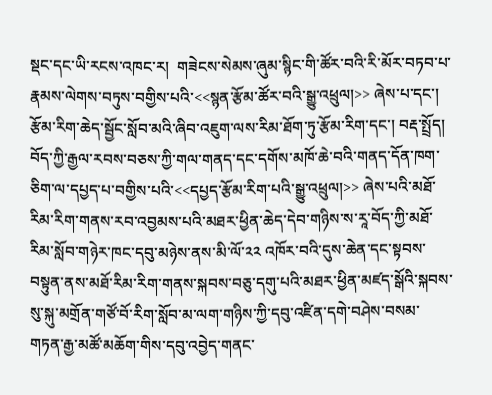སྡང་དང་ཡི་རངས་འཁང་ར།  གཟེངས་སེམས་ཞུམ་སྙིང་གི་ཚོར་བའི་རི་མོར་བཏབ་པ་རྣམས་ལེགས་བཏུས་བགྱིས་པའི་<<སྙན་རྩོམ་ཚོར་བའི་སྒྱུ་འཕྲུལ།>> ཞེས་པ་དང་། རྩོམ་རིག་ཆེད་སྦྱོང་སློབ་མའི་ཞིབ་འཇུག་ལས་རིམ་ཐོག་ཏུ་རྩོམ་རིག་དང་། བརྡ་སྤྲོད། བོད་ཀྱི་རྒྱལ་རབས་བཅས་ཀྱི་གལ་གནད་དང་དགོས་མཁོ་ཆེ་བའི་གནད་དོན་ཁག་ཅིག་ལ་དཔྱད་པ་བགྱིས་པའི་<<དཔྱད་རྩོམ་རིག་པའི་སྒྱུ་འཕྲུལ།>> ཞེས་པའི་མཐོ་རིམ་རིག་གནས་རབ་འབྱམས་པའི་མཐར་ཕྱིན་ཆེད་དེབ་གཉིས་ས་རཱ་བོད་ཀྱི་མཐོ་རིམ་སློབ་གཉེར་ཁང་དབུ་མཉེས་ནས་མི་ལོ་༢༢ འཁོར་བའི་དུས་ཆེན་དང་སྟབས་བསྟུན་ནས་མཐོ་རིམ་རིག་གནས་སྐབས་བཅུ་དགུ་པའི་མཐར་ཕྱིན་མཛད་སྒོའི་སྐབས་སུ་སྐུ་མགྲོན་གཙོ་བོ་རིག་སློབ་མ་ལག་གཉིས་ཀྱི་དབུ་འཛིན་དགེ་བཤེས་བསམ་གཏན་རྒྱ་མཚོ་མཆོག་གིས་དབུ་འབྱེད་གནང་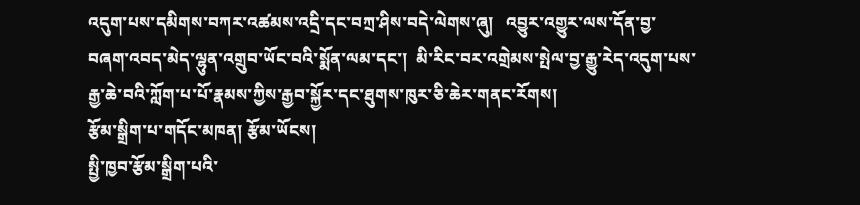འདུག་པས་དམིགས་བཀར་འཚམས་འདྲི་དང་བཀྲ་ཤིས་བདེ་ལེགས་ཞུ།   འབྱུར་འགྱུར་ལས་དོན་བྱ་བཞག་འབད་མེད་ལྷུན་འགྲུབ་ཡོང་བའི་སྨོན་ལམ་དང་།  མི་རིང་བར་འགྲེམས་སྤེལ་བྱ་རྒྱུ་རེད་འདུག་པས་རྒྱ་ཆེ་བའི་ཀློག་པ་པོ་རྣམས་ཀྱིས་རྒྱབ་སྐྱོར་དང་ཐུགས་ཁུར་ཅི་ཆེར་གནང་རོགས།
རྩོམ་སྒྲིག་པ་གདོང་མཁན། རྩོམ་ཡོངས།
སྤྱི་ཁྱབ་རྩོམ་སྒྲིག་པའི་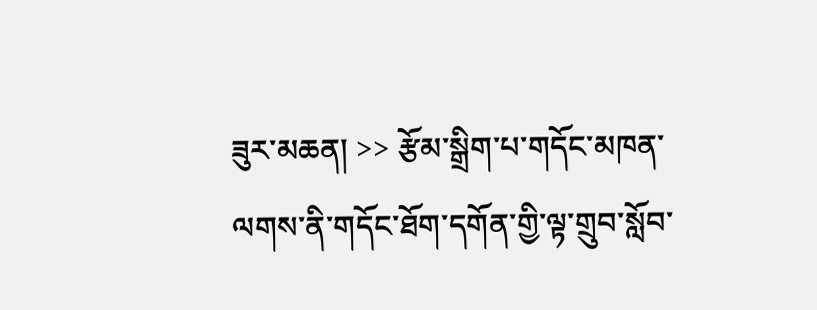ཟུར་མཆན། >> རྩོམ་སྒྲིག་པ་གདོང་མཁན་ལགས་ནི་གདོང་ཐོག་དགོན་གྱི་ལྟ་གྲུབ་སློབ་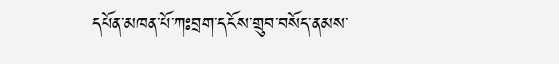དཔོན་མཁན་པོ་ཀཿབྲག་དངོས་གྲུབ་བསོད་ནམས་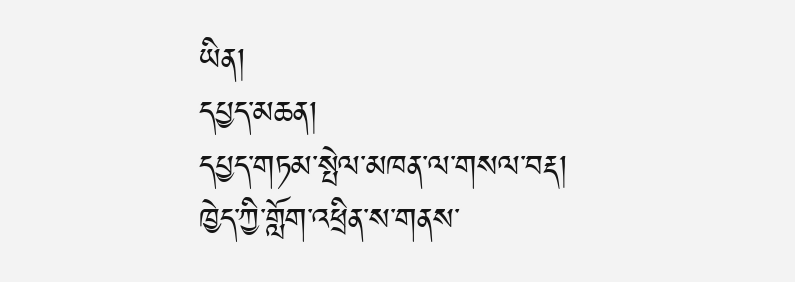ཡིན།
དཔྱད་མཆན།
དཔྱད་གཏམ་སྤེལ་མཁན་ལ་གསལ་བརྡ།
ཁྱེད་ཀྱི་གློག་འཕྲིན་ས་གནས་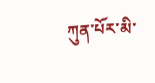ཀུན་པོར་མི་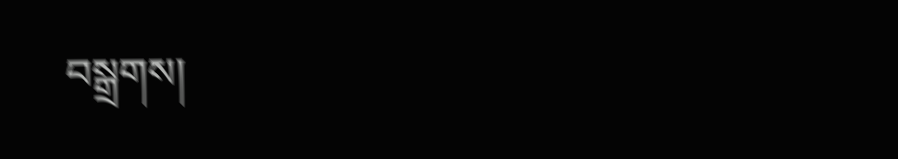བསྒྲགས།